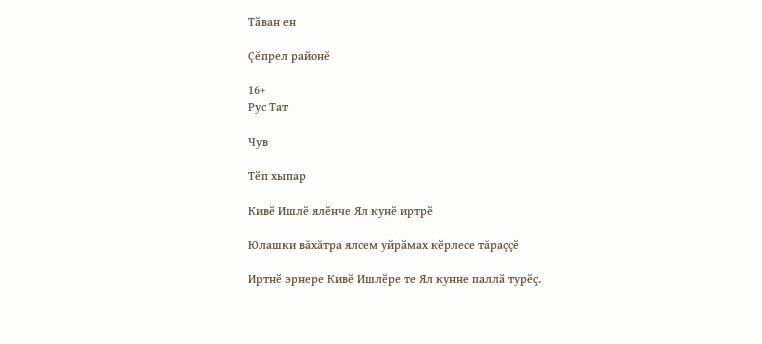Тӑван ен

Çĕпрел районĕ

16+
Рус Тат

Чув

Тӗп хыпар

Кивӗ Ишлӗ ялӗнче Ял кунӗ иртрӗ

Юлашки вăхăтра ялсем уйрӑмах кӗрлесе тăраççӗ

Иртнӗ эрнере Кивӗ Ишлӗре те Ял кунне паллӑ турӗҫ.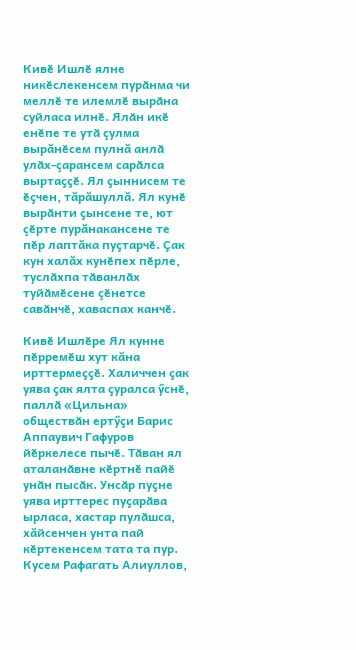Кивӗ Ишлӗ ялне никӗслекенсем пурӑнма чи меллӗ те илемлӗ вырӑна суйласа илнӗ. Ялӑн икӗ енӗпе те утӑ çулма вырăнӗсем пулнă анлӑ улӑх-çарансем сарӑлса выртаҫҫӗ. Ял ҫыннисем те ӗҫчен, тăрăшуллă. Ял кунӗ вырӑнти ҫынсене те, ют çӗрте пурăнакансене те пӗр лаптăка пуҫтарчӗ. Ҫак кун халăх кунӗпех пӗрле, туслӑхпа тӑванлӑх туйӑмӗсене çӗнетсе савӑнчӗ, хаваспах канчӗ.

Кивӗ Ишлӗре Ял кунне пӗрремӗш хут кăна ирттермеҫҫӗ. Халиччен ҫак уява ҫак ялта ҫуралса ӳснӗ, паллӑ «Цильна» обществӑн ертӳҫи Барис Аппаувич Гафуров йӗркелесе пычӗ. Тӑван ял аталанӑвне кӗртнӗ пайӗ унӑн пысӑк. Унсӑр пуҫне уява ирттерес пуҫарӑва ырласа, хастар пулӑшса, хăйсенчен унта пай кӗртекенсем тата та пур. Кусем Рафагать Алиуллов,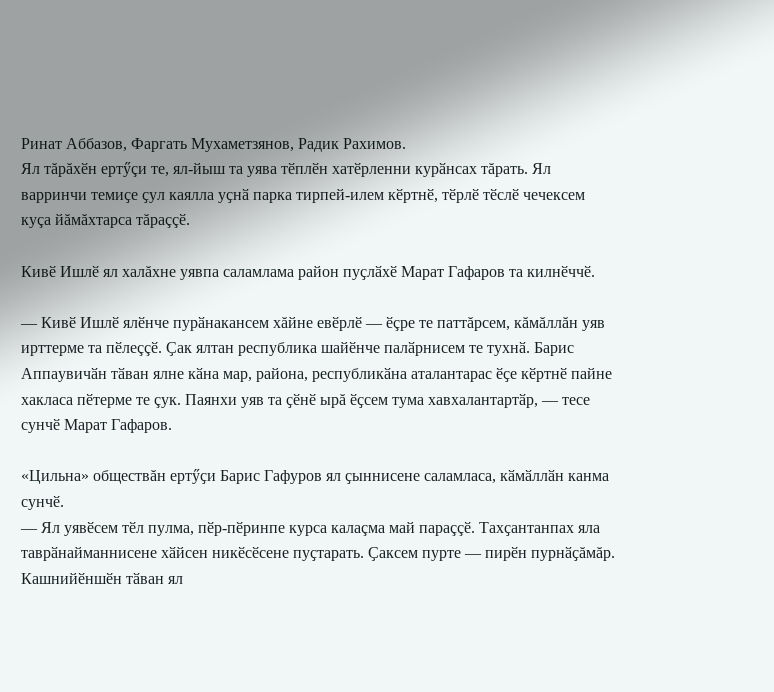Ринат Аббазов, Фаргать Мухаметзянов, Радик Рахимов.
Ял тăрăхӗн ертӳçи те, ял-йыш та уява тӗплӗн хатӗрленни курӑнсах тăрать. Ял варринчи темиҫе ҫул каялла уҫнӑ парка тирпей-илем кӗртнӗ, тӗрлӗ тӗслӗ чечексем куçа йăмăхтарса тăраççӗ.

Кивӗ Ишлӗ ял халăхне уявпа саламлама район пуҫлӑхӗ Марат Гафаров та килнӗччӗ.

— Кивӗ Ишлӗ ялӗнче пурӑнакансем хăйне евӗрлӗ — ӗçре те паттăрсем, кăмăллăн уяв ирттерме та пӗлеççӗ. Ҫак ялтан республика шайӗнче палӑрнисем те тухнӑ. Барис Аппаувичӑн тӑван ялне кӑна мар, района, республикӑна аталантарас ӗҫе кӗртнӗ пайне хакласа пӗтерме те çук. Паянхи уяв та ҫӗнӗ ырă ӗҫсем тума хавхалантартӑр, — тесе сунчӗ Марат Гафаров.

«Цильна» обществăн ертӳҫи Барис Гафуров ял ҫыннисене саламласа, кӑмӑллӑн канма сунчӗ.
— Ял уявӗсем тӗл пулма, пӗр-пӗринпе курса калаçма май параççӗ. Тахҫантанпах яла таврӑнайманнисене хӑйсен никӗсӗсене пуҫтарать. Ҫаксем пурте — пирӗн пурнӑҫăмăр. Кашнийӗншӗн тӑван ял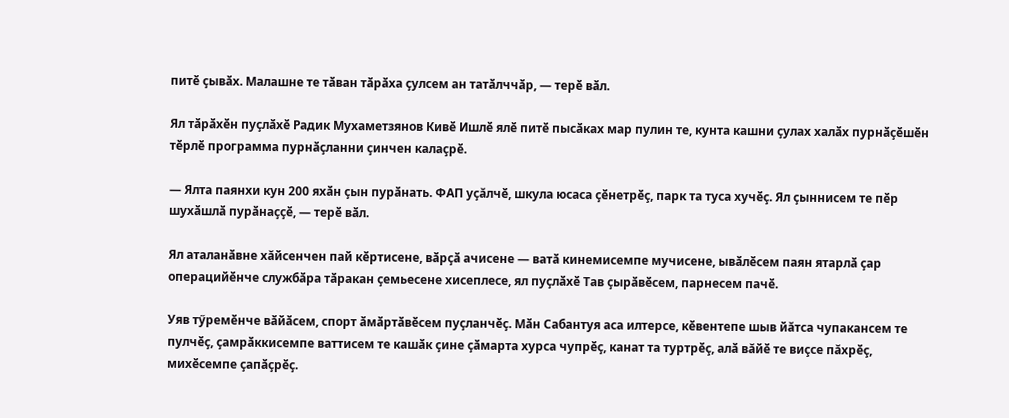питӗ ҫывӑх. Малашне те тӑван тӑрӑха ҫулсем ан татӑлччӑр, — терӗ вӑл.

Ял тӑрӑхӗн пуҫлӑхӗ Радик Мухаметзянов Кивӗ Ишлӗ ялӗ питӗ пысӑках мар пулин те, кунта кашни ҫулах халӑх пурнӑҫӗшӗн тӗрлӗ программа пурнӑҫланни ҫинчен калаçрӗ.

— Ялта паянхи кун 200 яхӑн ҫын пурӑнать. ФАП уҫăлчӗ, шкула юсаса ҫӗнетрӗç, парк та туса хучӗç. Ял ҫыннисем те пӗр шухӑшлӑ пурӑнаҫҫӗ, — терӗ вӑл.

Ял аталанӑвне хăйсенчен пай кӗртисене, вӑрҫӑ ачисене — ватӑ кинемисемпе мучисене, ывӑлӗсем паян ятарлӑ ҫар операцийӗнче службӑра тӑракан ҫемьесене хисеплесе, ял пуҫлӑхӗ Тав ҫырӑвӗсем, парнесем пачӗ.

Уяв тӳремӗнче вӑйӑсем, спорт ӑмӑртӑвӗсем пуҫланчӗҫ. Мӑн Сабантуя аса илтерсе, кӗвентепе шыв йăтса чупакансем те пулчӗҫ, ҫамрӑккисемпе ваттисем те кашӑк ҫине ҫӑмарта хурса чупрӗҫ, канат та туртрӗç, алӑ вăйӗ те виçсе пăхрӗç, михӗсемпе ҫапӑҫрӗҫ.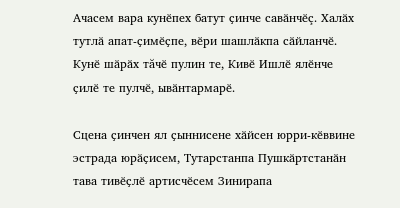Ачасем вара кунӗпех батут ҫинче савӑнчӗç. Халӑх тутлӑ апат-ҫимӗҫпе, вӗри шашлӑкпа сӑйланчӗ. Кунӗ шӑрӑх тăчӗ пулин те, Кивӗ Ишлӗ ялӗнче ҫилӗ те пулчӗ, ывӑнтармарӗ.

Сцена ҫинчен ял ҫыннисене хӑйсен юрри-кӗввине эстрада юрӑҫисем, Тутарстанпа Пушкӑртстанӑн тава тивӗҫлӗ артисчӗсем Зинирапа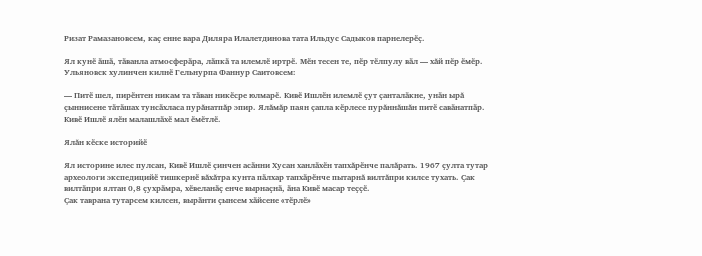Ризат Рамазановсем, каҫ енне вара Диляра Илалетдинова тата Ильдус Садыков парнелерӗҫ.

Ял кунӗ ӑшӑ, тӑванла атмосферӑра, лӑпкӑ та илемлӗ иртрӗ. Мӗн тесен те, пӗр тӗлпулу вӑл — хăй пӗр ӗмӗр.
Ульяновск хулинчен килнӗ Гельнурпа Фаннур Саитовсем:

— Питӗ шел, пирӗнтен никам та тӑван никӗсре юлмарӗ. Кивӗ Ишлӗн илемлӗ ҫут ҫанталӑкне, унӑн ырă ҫыннисене тӑтӑшах тунсӑхласа пурăнатпăр эпир. Ялăмăр паян çапла кӗрлесе пурăннăшăн питӗ савӑнатпӑр. Кивӗ Ишлӗ ялӗн малашлӑхӗ мал ӗмӗтлӗ.

Ялăн кӗске историйӗ

Ял историне илес пулсан, Кивӗ Ишлӗ ҫинчен асӑнни Хусан ханлӑхӗн тапхăрӗнче палăрать. 1967 ҫулта тутар археологи экспедицийӗ тишкернӗ вăхăтра кунта пӑлхар тапхӑрӗнче пытарнă вилтăпри килсе тухать. Ҫак вилтӑпри ялтан 0,8 ҫухрӑмра, хӗвеланӑҫ енче вырнаҫнӑ, ӑна Кивӗ масар теҫҫӗ.
Çак таврана тутарсем килсен, вырӑнти ҫынсем хӑйсене «тӗрлӗ»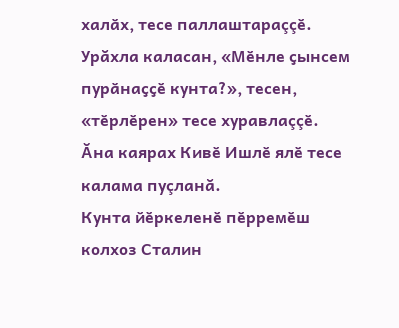халӑх, тесе паллаштараççӗ. Урăхла каласан, «Мӗнле ҫынсем пурӑнаҫҫӗ кунта?», тесен, «тӗрлӗрен» тесе хуравлаççӗ. Ăна каярах Кивӗ Ишлӗ ялӗ тесе калама пуçланă.
Кунта йӗркеленӗ пӗрремӗш колхоз Сталин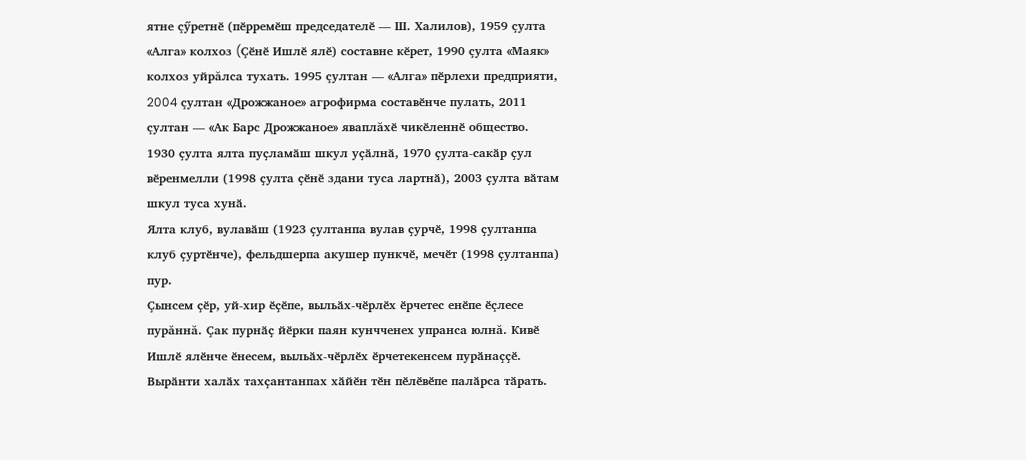ятне çӳретнӗ (пӗрремӗш председателӗ — Ш. Халилов), 1959 çулта «Алга» колхоз (Çӗнӗ Ишлӗ ялӗ) составне кӗрет, 1990 çулта «Маяк» колхоз уйрăлса тухать. 1995 çултан — «Алга» пӗрлехи предприяти, 2004 çултан «Дрожжаное» агрофирма составӗнче пулать, 2011 çултан — «Ак Барс Дрожжаное» яваплăхӗ чикӗленнӗ общество.
1930 ҫулта ялта пуҫламӑш шкул уҫӑлнӑ, 1970 ҫулта-сакӑр ҫул вӗренмелли (1998 ҫулта ҫӗнӗ здани туса лартнӑ), 2003 ҫулта вӑтам шкул туса хунӑ.
Ялта клуб, вулавӑш (1923 ҫултанпа вулав ҫурчӗ, 1998 ҫултанпа клуб ҫуртӗнче), фельдшерпа акушер пункчӗ, мечӗт (1998 ҫултанпа) пур.
Ҫынсем ҫӗр, уй-хир ӗҫӗпе, выльӑх-чӗрлӗх ӗрчетес енӗпе ӗçлесе пурăннă. Ҫак пурнӑҫ йӗрки паян кунчченех упранса юлнă. Кивӗ Ишлӗ ялӗнче ӗнесем, выльӑх-чӗрлӗх ӗрчетекенсем пурӑнаҫҫӗ. Вырӑнти халӑх тахҫантанпах хӑйӗн тӗн пӗлӗвӗпе палӑрса тӑрать.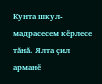Кунта шкул-мадрасесем кӗрлесе тăнă. Ялта ҫил арманӗ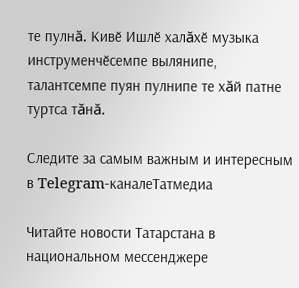те пулнă. Кивӗ Ишлӗ халăхӗ музыка инструменчӗсемпе вылянипе, талантсемпе пуян пулнипе те хăй патне туртса тăнă.

Следите за самым важным и интересным в Telegram-каналеТатмедиа

Читайте новости Татарстана в национальном мессенджере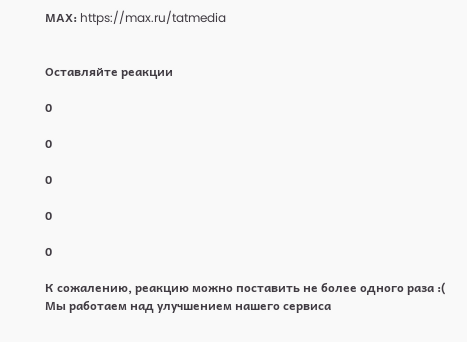MАХ: https://max.ru/tatmedia


Оставляйте реакции

0

0

0

0

0

К сожалению, реакцию можно поставить не более одного раза :(
Мы работаем над улучшением нашего сервиса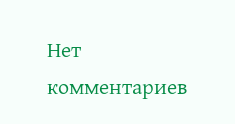Нет комментариев